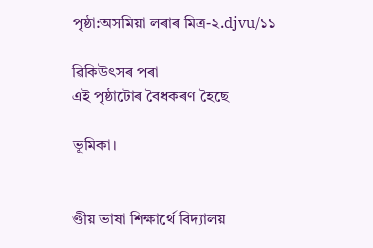পৃষ্ঠা:অসমিয়া লৰাৰ মিত্ৰ-২.djvu/১১

ৱিকিউৎসৰ পৰা
এই পৃষ্ঠাটোৰ বৈধকৰণ হৈছে

ভূমিকা।


ণ্ডীয় ভাষা শিক্ষাৰ্থে বিদ্যালয়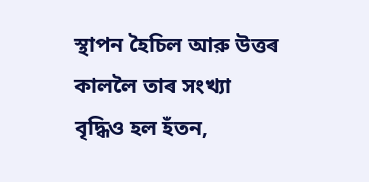স্থাপন হৈচিল আরু উত্তৰ কাললৈ তাৰ সংখ্যা বৃদ্ধিও হল হঁতন,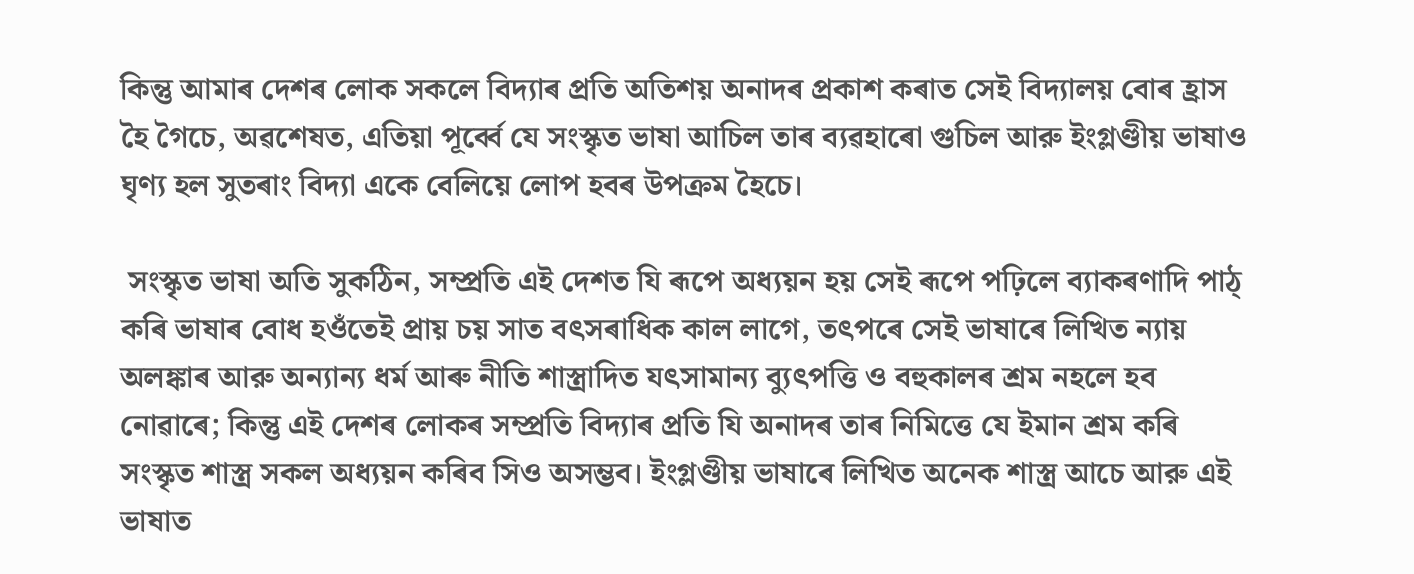কিন্তু আমাৰ দেশৰ লোক সকলে বিদ্যাৰ প্ৰতি অতিশয় অনাদৰ প্ৰকাশ কৰাত সেই বিদ্যালয় বোৰ হ্ৰাস হৈ গৈচে, অৱশেষত, এতিয়া পূৰ্ব্বে যে সংস্কৃত ভাষা আচিল তাৰ ব্যৱহাৰো গুচিল আরু ইংগ্লণ্ডীয় ভাষাও ঘৃণ্য হল সুতৰাং বিদ্যা একে বেলিয়ে লোপ হবৰ উপক্ৰম হৈচে।

 সংস্কৃত ভাষা অতি সুকঠিন, সম্প্ৰতি এই দেশত যি ৰূপে অধ্যয়ন হয় সেই ৰূপে পঢ়িলে ব্যাকৰণাদি পাঠ্‌ কৰি ভাষাৰ বোধ হওঁতেই প্ৰায় চয় সাত বৎসৰাধিক কাল লাগে, তৎপৰে সেই ভাষাৰে লিখিত ন্যায় অলঙ্কাৰ আরু অন্যান্য ধৰ্ম আৰু নীতি শাস্ত্ৰাদিত যৎসামান্য ব্যুৎপত্তি ও বহুকালৰ শ্ৰম নহলে হব নোৱাৰে; কিন্তু এই দেশৰ লোকৰ সম্প্ৰতি বিদ্যাৰ প্ৰতি যি অনাদৰ তাৰ নিমিত্তে যে ইমান শ্ৰম কৰি সংস্কৃত শাস্ত্ৰ সকল অধ্যয়ন কৰিব সিও অসম্ভব। ইংগ্লণ্ডীয় ভাষাৰে লিখিত অনেক শাস্ত্ৰ আচে আরু এই ভাষাত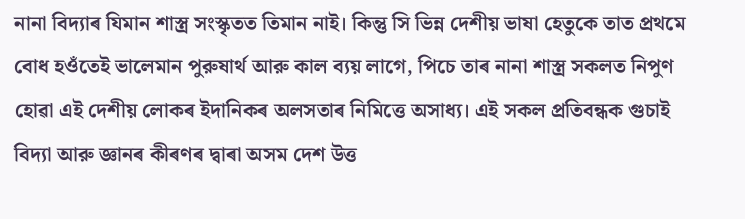নানা বিদ্যাৰ যিমান শাস্ত্ৰ সংস্কৃতত তিমান নাই। কিন্তু সি ভিন্ন দেশীয় ভাষা হেতুকে তাত প্ৰথমে বোধ হওঁতেই ভালেমান পুরুষাৰ্থ আরু কাল ব্যয় লাগে, পিচে তাৰ নানা শাস্ত্ৰ সকলত নিপুণ হোৱা এই দেশীয় লোকৰ ইদানিকৰ অলসতাৰ নিমিত্তে অসাধ্য। এই সকল প্ৰতিবন্ধক গুচাই বিদ্যা আরু জ্ঞানৰ কীৰণৰ দ্বাৰা অসম দেশ উত্ত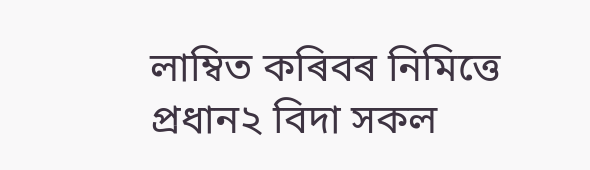লাম্বিত কৰিবৰ নিমিত্তে প্ৰধান২ বিদা সকল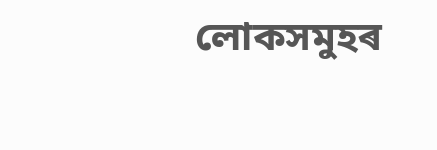লোকসমুহৰ